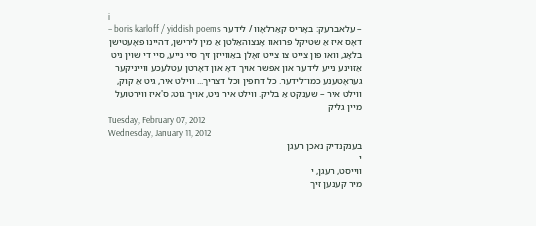i
– עלאברעק: באָריס קאַרלאָוו / לידער boris karloff / yiddish poems –
דאָס איז אַ שטיקל פּרואוו אָנצוהאַלטן אַ מין לירישן, דהיינו פּאָעטישן בלאָג, וואו פון צייט צו צייט זאָלן באַווייזן זיך סיי נייע, סיי די שוין ניט אַזוינע נייע לידער און אפשר אויך דאָ און דאָרטן עטלעכע ווייניקער געראָטענע כמו־לידער. כל דחפין וכל דצריך... ווילט איר, גיט אַ קוק, ווילט איר – שענקט אַ בליק. ווילט איר ניט, אויך גוט; ס'איז ווירטועל מיין גליק
Tuesday, February 07, 2012
Wednesday, January 11, 2012
בענקנדיק נאכן רעגן
י
ווייסט, רעגן, י
מיר קענען זיך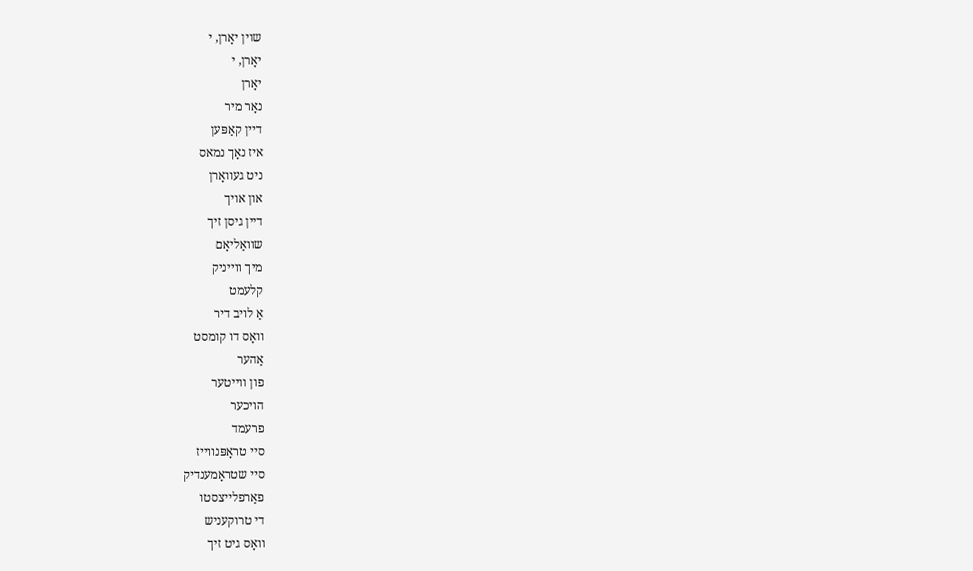שוין יאָרן, י
יאָרן, י
יאָרן
נאָר מיר
דיין קאַפּען
איז נאָך נמאס
ניט געוואָרן
און אויך
דיין גיסן זיך
שוואַליאָם
מיך ווייניק
קלעמט
אַ לויב דיר
וואָס דו קומסט
אַהער
פון ווייטער
הויכער
פרעמד
סיי טראָפּנווייז
סיי שטראָמענדיק
פאַרפלייצסטו
די טרוקעניש
וואָס גיט זיך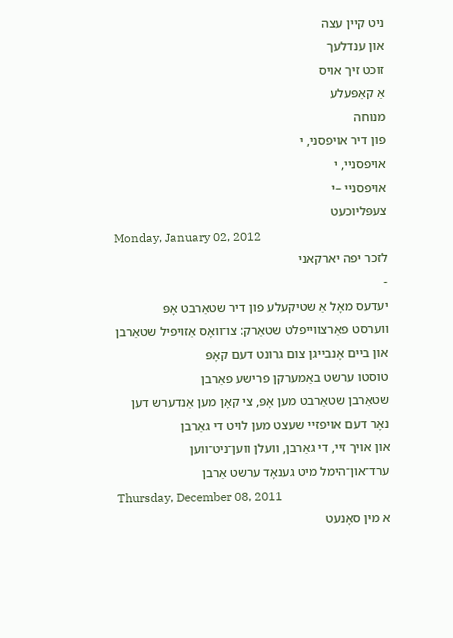ניט קיין עצה
און ענדלעך
זוכט זיך אויס
אַ קאַפּעלע
מנוחה
פון דיר אויפסני, י
אויפסניי, י
אויפסניי –י
צעפּליוכעט
Monday, January 02, 2012
לזכר יפה יארקאני
-
יעדעס מאָל אַ שטיקעלע פון דיר שטאַרבט אָפּ
ווערסט פאַרצווייפלט שטאַרק: צו־וואָס אַזויפיל שטאַרבן
און ביים אָנבייגן צום גרונט דעם קאָפּ
טוסטו ערשט באַמערקן פרישע פאַרבן
שטאַרבן שטאַרבט מען אָפּ, צי קאָן מען אַנדערש דען
נאָר דעם אויפזיי שעצט מען לויט די גאַרבן
און אויך זיי, די גאַרבן, וועלן ווען־ניט־ווען
ערד־און־הימל מיט גענאָד ערשט אַרבן
Thursday, December 08, 2011
א מין סאָנעט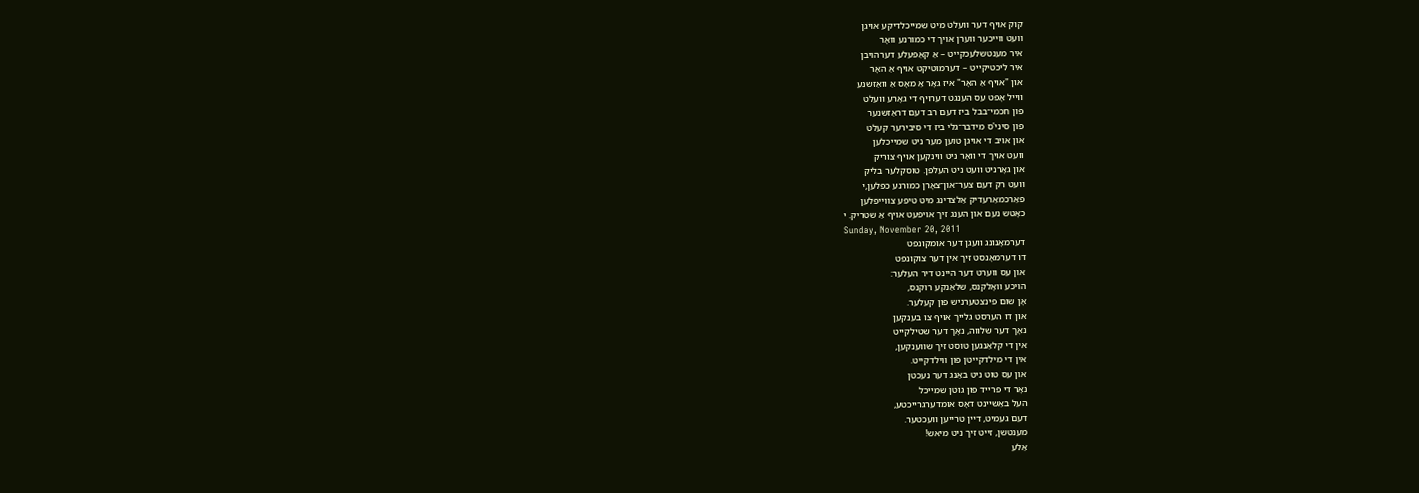קוק אויף דער וועלט מיט שמייכלדיקע אויגן
וועט ווייכער ווערן אויך די כמורנע וואָר
איר מענטשלעכקייט – אַ קאַפּעלע דערהויבן
איר ליכטיקייט – דערמוטיקט אויף אַ האָר
און "אויף אַ האָר" איז גאָר אַ מאָס אַ וואַזשנע
ווייל אָפט עס הענגט דערויף די גאָרע וועלט
פון חכמי־בבל ביז דעם רב דעם דראַזשנער
פון סיני'ס מידבר־גלי ביז די סיבירער קעלט
און אויב די אויגן טוען מער ניט שמייכלען
וועט אויך די וואָר ניט ווינקען אויף צוריק
און גאָרניט וועט ניט העלפן. טוסקלער בליק
וועט רק דעם צער־און־צאָרן כמורנע כפלען,י
פאַרכמאַרעדיק אַלצדינג מיט טיפע צווייפלען
כאָטש נעם און הענג זיך אויפעט אויף אַ שטריק. י
Sunday, November 20, 2011
דערמאָנונג וועגן דער אומקונפט
דו דערמאָנסט זיך אין דער צוקונפט
און עס ווערט דער היינט דיר העלער:
הויכע וואָלקנס, שלאַנקע רוקנס,
אָן שום פינצטערניש פון קעלער.
און דו הערסט גלייך אויף צו בענקען
נאָך דער שלווה, נאָך דער שטילקייט
אין די קלאַנגען טוסט זיך שווענקען,
אין די מילדקייטן פון ווילדקייט.
און עס טוט ניט באַנג דער נעכטן
נאָר די פרייד פון גוטן שמייכל
העל באַשיינט דאָס אומדערגרייכטע,
דעם געמיט, דיין טרייען וועכטער.
מענטשן, זייט זיך ניט מיאש!
אַלע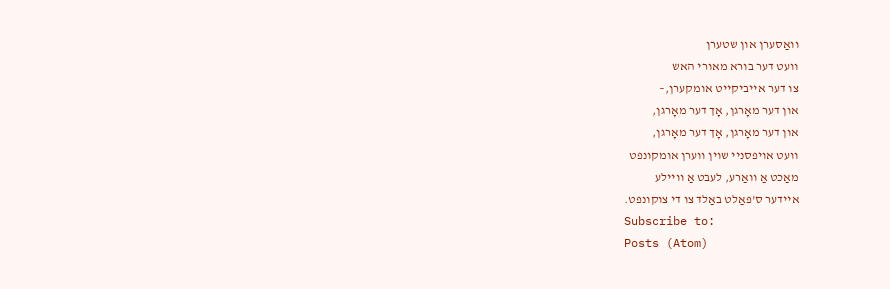וואַסערן און שטערן
וועט דער בורא מאורי האש
צו דער אייביקייט אומקערן,–
און דער מאָרגן, אָך דער מאָרגן,
און דער מאָרגן, אָך דער מאָרגן,
וועט אויפסניי שוין ווערן אומקונפט
מאַכט אַ וואַרע, לעבט אַ וויילע
איידער ס'פאַלט באַלד צו די צוקונפט.
Subscribe to:
Posts (Atom)